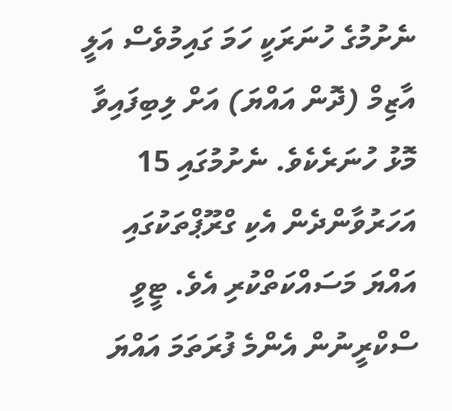ނެށުމުގެ ހުނަރަކީ ހަމަ ގައިމުވެސް އަލީ އާޒިމް (ދޮން އައްޔަ) އަށް ލިބިފައިވާ މޮޅު ހުނަރެކެވެ. ނެށުމުގައި 15 އަހަރުވާންދެން އެކި ގްރޫޕްތަކުގައި އައްޔަ މަސައްކަތްކުރި އެވެ. ޓީވީ ސްކްރީނުން އެންމެ ފުރަތަމަ އައްޔަ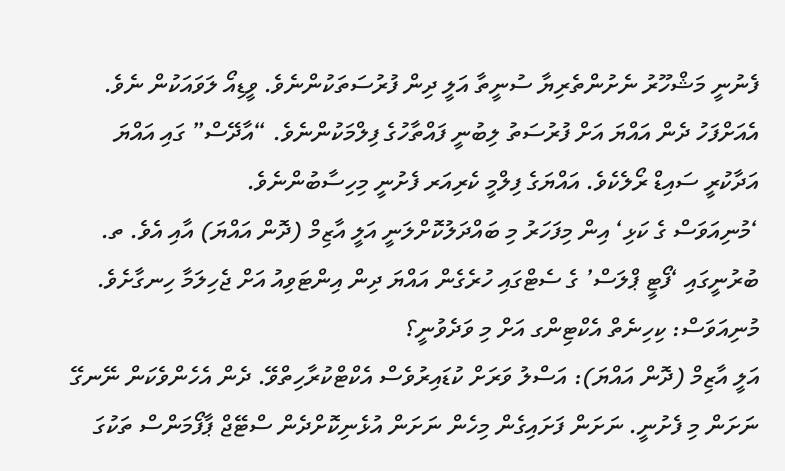ފެނުނީ މަޝްހޫރު ނެށުންތެރިޔާ ސުނީތާ އަލީ ދިން ފުރުސަތަކުންނެވެ. ވީޑިއޯ ލަވައަކުން ނެވެ. އެއަށްފަހު ދެން އައްޔަ އަށް ފުރުސަތު ލިބުނީ ފައްތާހުގެ ފިލްމަކުންނެވެ. “އާދޭސް” ގައި އައްޔަ އަދާކުރީ ސައިޑް ރޯލެކެވެ. އައްޔަގެ ފިލްމީ ކެރިއަރ ފެށުނީ މިހިސާބުންނެވެ.
‘މުނިއަވަސް ގެ ކަޅި‘ އިން މިފަހަރު މި ބައްދަލުކޮށްލަނީ އަލީ އާޒިމް (ދޮން އައްޔަ) އާއި އެވެ. ތ. ބުރުނީގައި ‘ފޯޓީ ޕްލަސް’ ގެ ސެޓްގައި ހުރެގެން އައްޔަ ދިން އިންޓަވިއު އަށް ޖެހިލަމާ ހިނގާށެވެ.
މުނިއަވަސް: ކިހިނެތް އެކްޓިންގ އަށް މި ވަދެވުނީ؟
އަލީ އާޒިމް (ދޮން އައްޔަ): އަސްލު ވަރަށް ކުޑައިރުވެސް އެކްޓްކުރާހިތްވޭ. ދެން އެހެންވެކަން ނޭނގޭ ނަށަން މި ފެށުނީ. ނަށަން ފަށައިގެން މިހެން ނަށަން އުޅެނިކޮށްދެން ސްޓޭޖް ޕާފޯމަންސް ތަކުގަ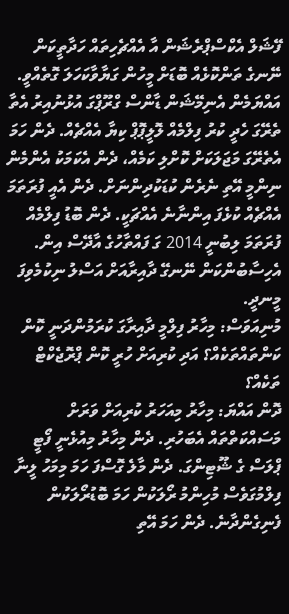ފޭޝަލް އެކްސްޕްރެޝަން އާ އެއްޗެހިތައް ހަދާތީކަން ނޭނގެ ތަންކޮޅެއް ބޮޑަށް މީހުން ގަޔާވާކަހަލަ ގޮތެއްވީ.
އައްޔަމެން އެނިމޭޝަން ޑާންސް ގްރޫޕްގަ އުޅުނުއިރު އެތާ ތެރޭގަ ހެދީ ކުރު ފިލްމެއް ލޮލީޕޮޕް ކިޔާ އެއްޗެއް. ދެން ހަމަ އެތެރޭގަ މަޖަލަކަށް ކޮށްލި ކަމެއް، ދެން އެކަމަކު އެންމެން ނިންމީ އޭތި ނެރެން ކުޑަކުދިންނަށް. ދެން އެއީ ފުރަތަމަ އެއްޗެއް ކުޅެފަ އިންނާނެ އެއްޗަކީ. ދެން ބޮޑު ފިލްމެއް ފުރަތަމަ ލިބުނީ 2014 ގަ ފައްތާހުގެ އާދޭސް އިން. އެހިސާބުންކަން ނޭނގޭ ދާއިރާއަށް އަސްލު ނިކުމެވިފަ މީނދީ.
މުނިއަވަސް: މިހާރު ފިލްމީ ދާއިރާގަ ކުރަމުންދަނީ ކޮން ކަންތައްތަކެއް؟ އަދި ކުރިއަށް ހުރީ ކޮން ޕްރޮޖެކްޓް ތަކެއް؟
ދޮން އައްޔަ: މިހާރު މިއަހަރު ކުރިއަށް ވަރަށް މަސައްކަތްތައް އެބަހުރި. ދެން މިހާރު މިއުޅެނީ ފޯޓީ ޕްލަސް ގެ ޝޫޓިންގަ. ދެން މާލެ ގޮސްފަ ހަމަ މިމަހު ލީނާ ފިލްމުގަވެސް މުހިންމު ރޯލަކުން ހަމަ ބޮޑުރޯލަކުން ފެނިގެންދާނެ. ދެން ހަމަ އޭތި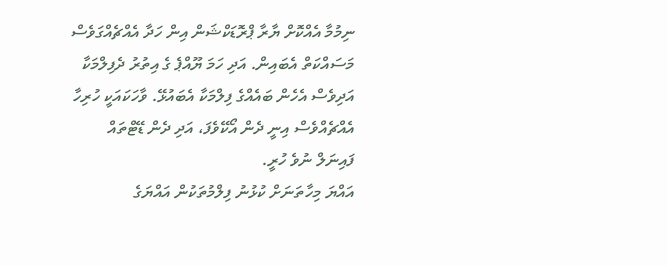ނިމުމާ އެއްކޮށް ޔާރާ ޕްރޮޑަކްޝަން އިން ހަދާ އެއްޗެއްގަވެސް މަސައްކަތް އެބައިން. އަދި ހަމަ ޔޫއްޕެ ގެ އިތުރު ދެފިލްމަކާ އަދިވެސް އެހެން ބައެއްގެ ފިލްމަކާ އެބައުޅޭ. ވާހަކައަކީ ހުރިހާ އެއްޗެއްވެސް އިނީ ދެން އޯކޭވެފަ، އަދި ދެން ޑޭޓްތައް ފައިނަލް ނުވެ ހުރީ.
އައްޔަ މިހާތަނަށް ކުޅުނު ފިލްމުތަކުން އައްޔަގެ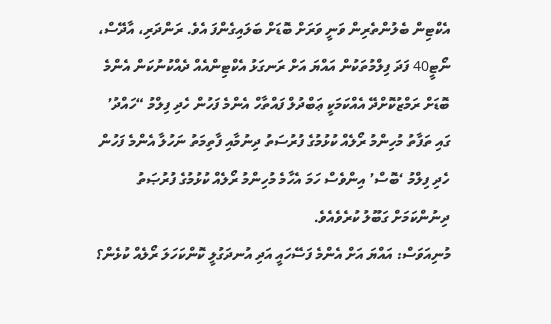އެކްޓިން ބެލުންތެރިން ވަނީ ވަރަށް ބޮޑަށް ބަލައިގެންފަ އެވެ. ރަންދަރި، އާދޭސް، ނޯޓީ40 ފަދަ ފިލްމުތަކުން އައްޔަ އަށް ރަނގަޅު އެކްޓިންއެއް ދެއްކުނުކަން އެންމެ ބޮޑަށް ރަމްޒުކޮށްދޭ އެއްކަމަކީ ޢަބްދުލް ފައްތާހް އެންމެ ފަހުން ހެދި ފިލްމު “ހައްދު’ ގައި ތަފާތު މުހިންމު ރޯލެއް ކުޅުމުގެ ފުރުސަތު ދިނުމާއި ފާތިމަތު ނަހުލާ އެންމެ ފަހުން ހެދި ފިލްމު ‘ބޮސް’ އިންވެސް ހަމަ އެހާމެ މުހިންމު ރޯލެއް ކުޅުމުގެ ފުރުޞަތު ދިނުންކަމަށް ގަބޫލު ކުރެވެއެވެ.
މުނިއަވަސް: އައްޔަ އަށް އެންމެ ފަސޭހައީ އަދި އުނދަގުލީ ކޮންކަހަލަ ރޯލެއް ކުޅެން؟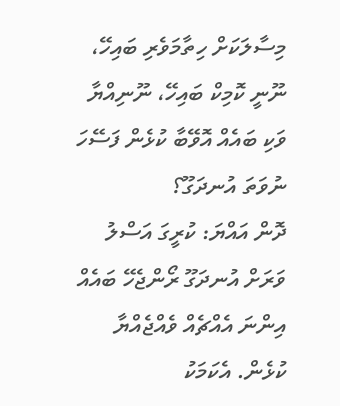މިސާލަކަށް ހިތާމަވެރި ބައިހޭ، ނޫނީ ކޮމިކް ބައިހޭ، ނޫނިއްޔާ ވަކި ބައެއް އޮވޭބާ ކުޅެން ފަސޭހަ ނުވަތަ އުނދަގޫ؟
ދޮން އައްޔަ: ކުރީގަ އަސްލު ވަރަށް އުނދަގޫ ރޯންޖެހޭ ބައެއް އިންނަ އެއްޗެއް ވެއްޖެއްޔާ ކުޅެން. އެކަމަކު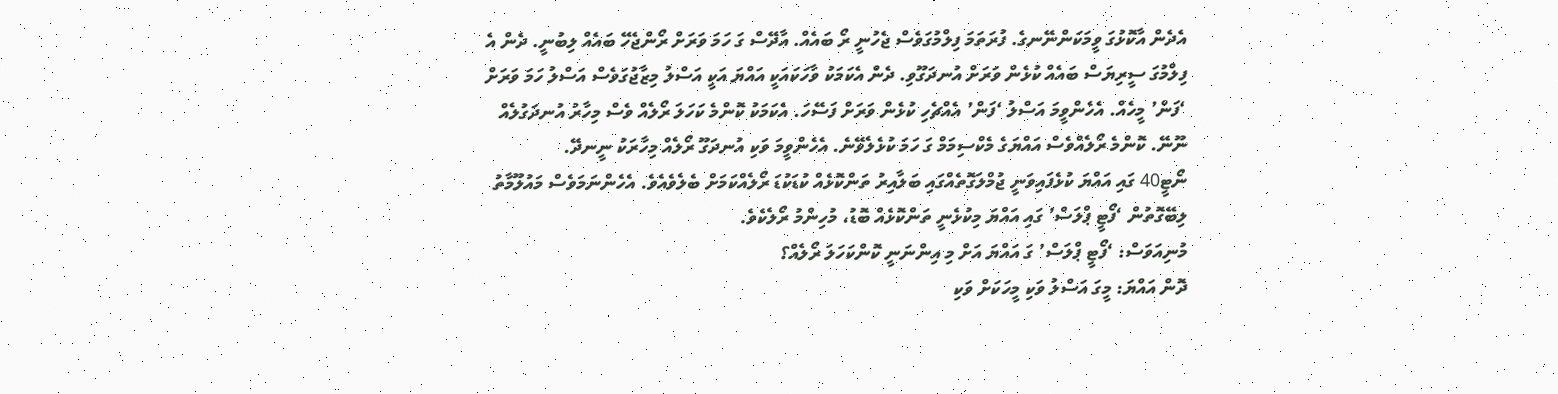އެދެން އާކޮޅުގަ ވީމަކަންނޭނގެ. ފުރަތަމަ ފިލްމުގަވެސް ޖެހުނީ ރޯ ބައެއް. އާދޭސް ގަ ހަމަ ވަރަށް ރޯންޖެހޭ ބައެއް ލިބުނީ. ދެން އެ ފިލްމުގަ ސީރިޔަސް ބައެއް ކުޅެން ވަރަށް އުނދަގޫވި. ދެން އެކަމަކު ވާހަކައަކީ އައްޔަ އަކީ އަސްލު މިޒާޖުގަވެސް އަސްލު ހަމަ ވަރަށް ‘ފަން’ މީހެއް. އެހެންވީމަ އަސްލު ‘ފަން’ އެއްޗެހި ކުޅެން ވަރަށް ފަސޭހަ. އެކަމަކު ކޮންމެ ކަހަލަ ރޯލެއް ވެސް މިހާރު އުނދަގުލެއް ނޫނޭ. ކޮންމެ ރޯލެއްވެސް އައްޔަގެ މެކްސިމަމް ގަ ހަމަ ކުޅެލެވޭނެ. އެހެންވީމަ ވަކި އުނދަގޫ ރޯލެއް މިހާރަކު ނީނދޭ.
ނޯޓީ40 ގައި އައްޔަ ކުޅެފައިވަނީ ޖުމްލަގޮތެއްގައި ބަލާއިރު ތަންކޮޅެއް ކުޑަކުޑަ ރޯލެއްކަމަށް ބެލެވެއެވެ. އެހެންނަމަވެސް މައުލޫމާތު ލިބޭގޮތުން ‘ފޯޓީ ޕްލަސް’ ގައި އައްޔަ މިކުޅެނީ ތަންކޮޅެއް ބޮޑު، މުހިންމު ރޯލެކެވެ.
މުނިއަވަސް: ‘ފޯޓީ ޕްލަސް’ ގަ އައްޔަ އަށް މި އިންނަނީ ކޮންކަހަލަ ރޯލެއް؟
ދޮން އައްޔަ: މީގަ އަސްލު ވަކި މީހަކަށް ވަކި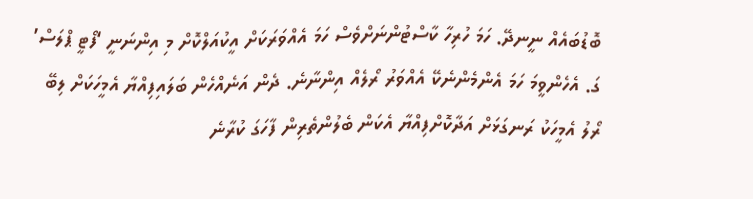ބޮޑުބައެއް ނީނދޭ. ހަމަ ހުރިހާ ކާސްޓުންނަށްވެސް ހަމަ އެއްވަރަކަށް އީކުއަލްކޮށް މި އިންނަނީ ‘ފޯޓީ ޕްލަސް’ ގަ. އެހެންވީމަ ހަމަ އެންމެންނެކޭ އެއްވަރު ރޯލެއް އިންނާނެ. ދެން އަނެއްހެން ބަލައިފިއްޔާ އެމީހަކަށް ލިބޭ ރޯލު އެމީހަކު ރަނގަޅަށް އަދާކޮށްފިއްޔާ އެކަން ބެލުންތެރިން ފާހަގަ ކުރާނެ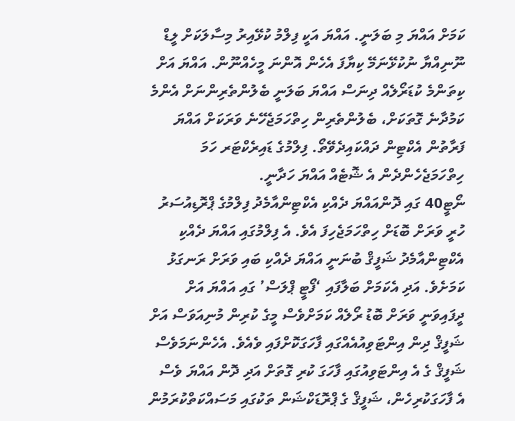ކަމަށް އައްޔަ މި ބަލަނީ. އައްޔަ އަކީ ފިލްމު ކުޅޭއިރު މިސާލަކަށް ލީޑް ނޫނިއްޔާ ނުކުޅޭނަމޭ ކިޔާފަ އެހެން އޮންނަ މީހެއްނޫން. އައްޔަ އަށް ކިތަންމެ ކުޑަރޯލެއް ދިނަސް އައްޔަ ބަލަނީ ބެލުންތެރިންނަށް އެންމެ ކަމުދާނެ ގޮތަކަށް، ބެލުންތެރިން ހިތްހަމަޖެހޭނެ ވަރަކަށް އައްޔަ ފަރާތުން އެކްޓިން ދައްކައިދެވޭތޯ. ފިލްމުގެ ޑައިރެކްޓަރ ހަމަ ހިތްހަމަޖެހެންދެން އެ ޝޮޓެއް އައްޔަ ހަދާނީ.
ނޯޓީ40 ގައި ދޮންއައްޔަ ދެއްކި އެކްޓިންއާމެދު ފިލްމުގެ ޕްރޮޑިއުސަރު ހުރީ ވަރަށް ބޮޑަށް ހިތްހަމަޖެހިފަ އެވެ. އެ ފިލްމުގައި އައްޔަ ދެއްކި އެކްޓިންއާމެދު ޝަފީޤް ބުނަނީ އައްޔަ ދެއްކި ބައި ވަރަށް ރަނގަޅު ކަމަށެވެ. އަދި އެކަމަށް ބަލާފައި ‘ފޯޓީ ޕްލަސް’ ގައި އައްޔަ އަށް ދީފައިވަނީ ވަރަށް ބޮޑު ރޯލެއް ކަމަށްވެސް މީގެ ކުރިން މުނިއަވަސް އަށް ޝަފީޤް ދިން އިންޓަވިއުއެއްގައި ފާހަގަކޮށްފައި ވެއެވެ. އެހެންނަމަވެސް ޝަފީޤް ގެ އެ އިންޓަވިއުގައި ފާހަގަ ކުރި ގޮތަށް އަދި ދޮން އައްޔަ ވެސް އެ ފާހަގަކުރިހެން، ޝަފީޤް ގެ ޕްރޮޑަކްޝަން ތަކުގައި މަސައްކަތްކުރަމުން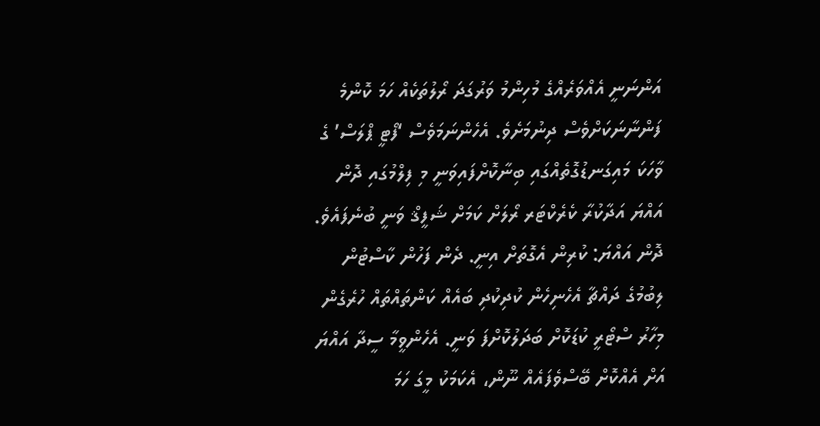އަންނަނީ އެއްވަރެއްގެ މުހިންމު ވަރުގަދަ ރޯލުތަކެއް ހަމަ ކޮންމެ ފަންނާނަކަށްވެސް ދިނުމަށެވެ. އެހެންނަމަވެސް ‘ފޯޓީ ޕްލަސް’ ގެ ވާހަކަ މައިގަނޑުގޮތެއްގައި ބިނާކޮށްފައިވަނީ މި ފިލްމުގައި ދޮން އައްޔަ އަދާކުރާ ކެރެކްޓަރ ރޯލަށް ކަމަށް ޝަފީޤް ވަނީ ބުނެފައެވެ.
ދޮން އައްޔަ: ކުރިން އެގޮތަށް އިނީ. ދެން ފަހުން ކާސްޓުން ލިބުމުގެ ދައްޗާ އެހެނިހެން ކުދިކުދި ބައެއް ކަންތައްތައް ހުރެގެން މިހާރު ސްޓޯރީ ކުޑަކޮށް ބަދަލުކޮށްފަ ވަނީ. އެހެންވީމާ ސީދާ އައްޔަ އަށް އެއްކޮށް ބޭސްވެފައެއް ނޫން، އެކަމަކު މީގަ ހަމަ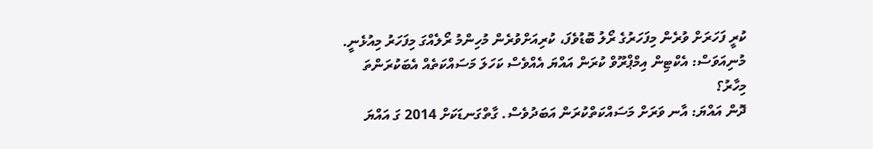ކުރީ ފަހަރަށް ވުރެން މިފަހަރުގެ ރޯލު ބޮޑުވެފަ، ކުރިއަށްވުރެން މުހިންމު ރޯލެއްގަ މިފަހަރު މިއުޅެނީ.
މުނިއަވަސް: އެކްޓިން އިމްޕްރޫވް ކުރަން އައްޔަ އެއްވެސް ކަހަލަ މަސައްކަތެއް އެބަކުރަންތަ މިހާރު؟
ދޮން އައްޔަ: އާނ ވަރަށް މަސައްކަތްކުރަން އަބަދުވެސް. ގާތްގަނޑަކަށް 2014 ގަ އައްޔަ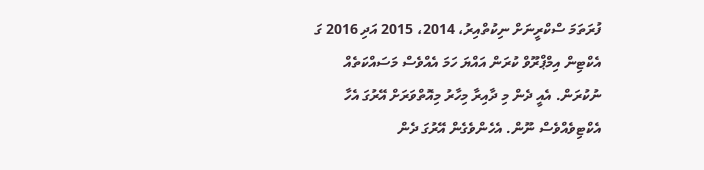ފުރަތަމަ ސްކްރީނަށް ނިކުތްއިރު، 2014، 2015 އަދި 2016 ގަ އެކްޓިން އިމްޕްރޫވް ކުރަން އައްޔަ ހަމަ އެއްވެސް މަސައްކަތެއް ނުކުރަން. އެއީ ދެން މި ދާއިރާ މިހާރު މިއޮތްވަރަށް އޭރުގަ އެހާ އެކްޓިވެއްވެސް ނޫން. އެހެންވެގެން އޭރުގަ ދެން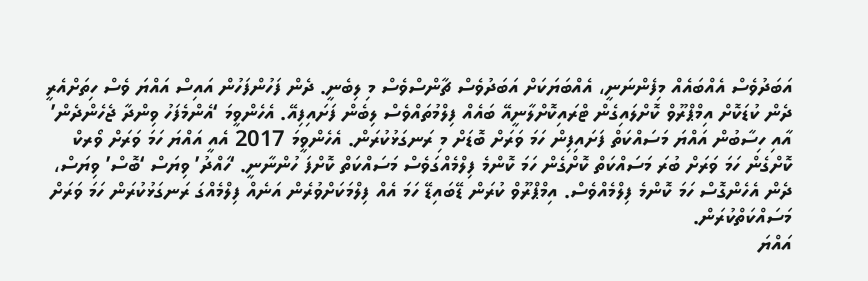އަބަދުވެސް އެއްބައެއް މިފެންނަނީ، އެއްބަޔަކަށް އަބަދުވެސް ޗާންސްވެސް މި ލިބެނީ. ދެން ފަހުންފަހުން އައިސް އައްޔަ ވެސް ހިތަށްއެރީ ދެން ކުޑަކޮށް އިމްޕްރޫވް ކޮށްލައިގެން ޓްރައިކޮށްލާނީއޭ ބައެއް ފިލްމުތައްވެސް ލިބެން ފަށައިފިއޭ. އެހެންވީމަ ‘އެންމެފަހު ވިންދާ ޖެހެންދެން’ އާއި ހިސާބުން އައްޔަ މަސައްކަތް ފަށައިފިން ހަމަ ވަރަށް ބޮޑަށް މި ރަނގަޅުކުރަން. އެހެންވީމަ 2017 އެއީ އައްޔަ ހަމަ ވަރަށް ވޯރކް ކޮށްގެން ހަމަ ވަރަށް ބުރަ މަސައްކަތް ކޮށްގެން ހަމަ ކޮންމެ ފިލްމެއްގަވެސް މަސައްކަތް ކޮށްފަ ހުންނާނީ. ‘ހައްދު’ ވިޔަސް ‘ބޮސް’ ވިޔަސް، ދެން އެހެންގޮސް ހަމަ ކޮންމެ ފިލްމެއްވެސް. އިމްޕްރޫވް ކުރަން ޑޭބައިޑޭ ހަމަ އެއް ފިލްމަކަށްވުރެން އަނެއް ފިލްމެއްގަ ރަނގަޅުކުރަން ހަމަ ވަރަށް މަސައްކަތްކުރަން.
އައްޔަ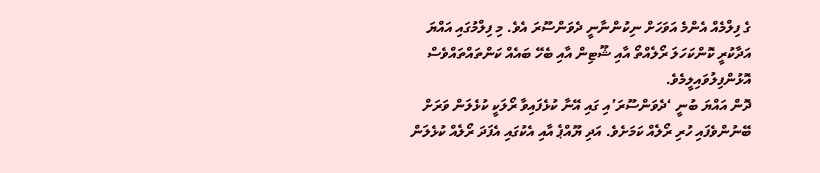ގެ ފިލްމެއް އެންމެ އަވަހަށް ނިކުންނާނީ ދެވަންސޫރަ އެވެ. މި ފިލްމުގައި އައްޔަ އަދާކުރީ ކޮންކަހަލަ ރޯލެއްތޯ އާއި ޝޫޓިން އާއި ބެހޭ ބައެއް ކަންތައްތައްވެސް އޮޅުންފިލުވައިލީމެވެ.
ދޮން އައްޔަ ބުނީ ‘ދެވަންސޫރަ’އި ގައި އޭނާ ކުޅެފައިވާ ރޯލަކީ ކުޅެލަން ވަރަށް ބޭނުންވެފައި ހުރި ރޯލެއް ކަމަށެވެ. އަދި ޔޫއްޕެ އާއި އެކުގައި އެފަދަ ރޯލެއް ކުޅެލަން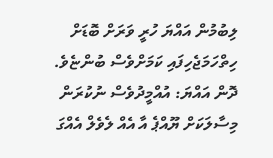ލިބުމުން އައްޔަ ހުރީ ވަރަށް ބޮޑަށް ހިތްހަމަޖެހިފައި ކަމަށްވެސް ބުންޏެވެ.
ދޮން އައްޔަ: އުއްމީދުވެސް ނުކުރަން މިސާލަކަށް ޔޫއްޕެ އާ އެއް ލެވެލް އެއްގަ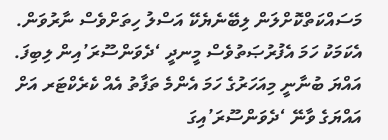މަސައްކަތްކޮށްލަން ލިބޭނެޔެކޭ އަސްލު ހިތަށްވެސް ނާރުވަން. އެކަމަކު ހަމަ އެފުރުޞަތުވެސް މީނދީ ‘ދެވަންސޫރަ’އިން ލިބިފަ.
އައްޔަ ބުނާނީ މިއަހަރުގެ ހަމަ އެންމެ ތަފާތު އެއް ކެރެކްޓަރ އަށް އައްޔަގެ ވާނޭ ‘ދެވަންސޫރަ’އިގަ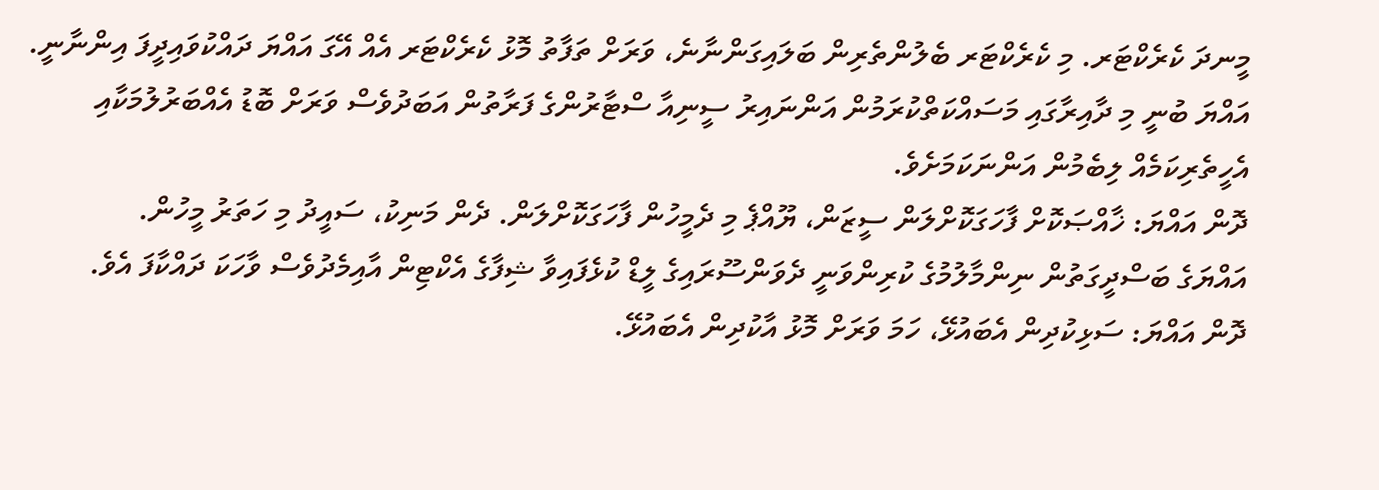މީނދަ ކެރެކްޓަރ. މި ކެރެކްޓަރ ބެލުންތެރިން ބަލައިގަންނާނެ، ވަރަށް ތަފާތު މޮޅު ކެރެކްޓަރ އެއް އޭގަ އައްޔަ ދައްކުވައިދީފަ އިންނާނީ.
އައްޔަ ބުނީ މި ދާއިރާގައި މަސައްކަތްކުރަމުން އަންނައިރު ސީނިއާ ސްޓާރުންގެ ފަރާތުން އަބަދުވެސް ވަރަށް ބޮޑު އެއްބަރުލުމަކާއި އެހީތެރިކަމެއް ލިބެމުން އަންނަކަމަށެވެ.
ދޮން އައްޔަ: ޚާއްޞަކޮށް ފާހަގަކޮށްލަން ސީޒަން، ޔޫއްޕެ މި ދެމީހުން ފާހަގަކޮށްލަން. ދެން މަނިކު، ސައީދު މި ހަތަރު މީހުން.
އައްޔަގެ ބަސްދީގަތުން ނިންމާލުމުގެ ކުރިންވަނީ ދެވަންސޫރައިގެ ލީޑް ކުޅެފައިވާ ޝިފާގެ އެކްޓިން އާއިމެދުވެސް ވާހަކަ ދައްކާފަ އެވެ.
ދޮން އައްޔަ: ސަޅިކުދިން އެބައުޅޭ، ހަމަ ވަރަށް މޮޅު އާކުދިން އެބައުޅޭ.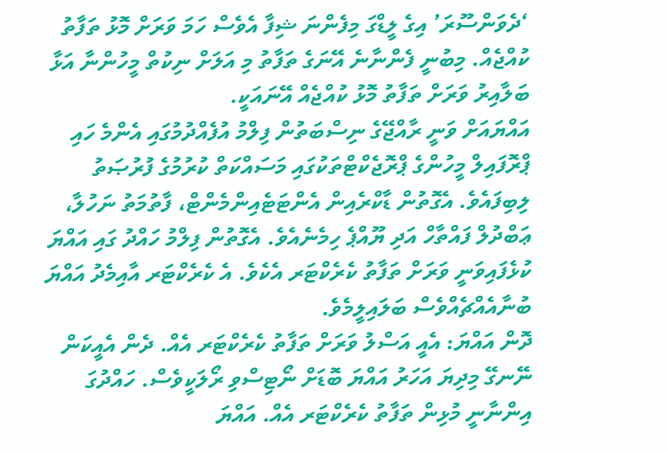‘ދެވަންސޫރަ’ އިގެ ލީޑްގަ މިފެންނަ ޝިފާ އެވެސް ހަމަ ވަރަށް މޮޅު ތަފާތު ކުއްޖެއް. މިބުނީ ފެންނާނެ އޭނަގެ ތަފާތު މި އަލަށް ނިކުތް މީހުންނާ އަޅާ ބަލާއިރު ވަރަށް ތަފާތު މޮޅު ކުއްޖެއް އޭނައަކީ.
އައްޔައަށް ވަނީ ރާއްޖޭގެ ނިސްބަތުން ފިލްމު އުފެއްދުމުގައި އެންމެ ހައި ޕްރޮފައިލް މީހުންގެ ޕްރޮޖެކްޓްތަކުގައި މަސައްކަތް ކުރުމުގެ ފުރުޞަތު ލިބިފައެވެ. އެގޮތުން ޑާކްރެއިން އެންޓަޓެއިންމެންޓް، ފާތުމަތު ނަހުލާ، ޢަބްދުލް ފައްތާހް އަދި ޔޫއްޕެ ހިމެނެއެވެ. އެގޮތުން ފިލްމު ހައްދު ގައި އައްޔަ ކުޅެފައިވަނީ ވަރަށް ތަފާތު ކެރެކްޓަރ އެކެވެ. އެ ކެރެކްޓަރ އާއިމެދު އައްޔަ ބުނާއެއްޗެއްވެސް ބަލައިލީމެވެ.
ދޮން އައްޔަ: އެއީ އަސްލު ވަރަށް ތަފާތު ކެރެކްޓަރ އެއް. ދެން އެއީކަން ނޭނގޭ މިދިޔަ އަހަރު އައްޔަ ބޮޑަށް ނޯޓިސްވި ރޯލަކީވެސް. ހައްދުގަ އިންނާނީ މުޅިން ތަފާތު ކެރެކްޓަރ އެއް. އައްޔަ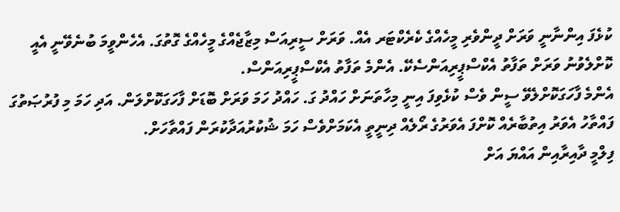ކުޅެފަ އިންނާނީ ވަރަށް ދީންވެރި މީހެއްގެ ކެރެކްޓަރ އެއް. ވަރަށް ސީރިއަސް މިޒާޖެއްގެ މީހެއްގެ ގޮތުގަ. އެހެންވީމަ ބުނެވޭނީ އެއީ ކޮށްލެވުނު ވަރަށް ތަފާތު އެކްސްޕީރިއަންސެކޭ. އެންމެ ތަފާތު އެކްސްޕީރިއަންސް.
އެންމެ ފާހަގަކޮށްލެވޭ ސީން ވެސް ކުޅެވިފަ އިނީ މިހާތަނަށް ހައްދު ގަ. ހައްދު ހަމަ ވަރަށް ބޮޑަށް ފާހަގަކޮށްލަން. އަދި ހަމަ މި ފުރުޞަތުގަ ފައްތާހު އެވަރު އިތުބާރެއް ކޮށްފަ އެވަރުގެ ރޯލެއް ދިނީތީ އެކަމަށްވެސް ހަމަ ޝުކުރުއަދާކުރަން ފައްތާހަށް.
ފިލްމީ ދާއިރާއިން އައްޔަ އަށް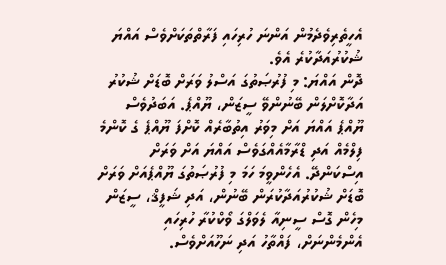އެހީތެރިވެދެމުން އަންނަ ހުރިހައި ފަރާތްތަކަށްވެސް އައްޔަ ޝުކުރުއަދާކުރެ އެވެ.
ދޮން އައްޔަ: މި ފުރުޞަތުގަ އަސްލު ވަރަށް ބޮޑަށް ޝުކުރު އަދާކޮށްލަން ބޭނުންވޭ ސީޒަން، ޔޫއްޕެ. އަބަދުވެސް ޔޫއްޕެ އައްޔަ އަށް މިވަރު އިތުބާރެއް ކޮށްފަ ޔޫއްޕެ ގެ ކޮންމެ ފިލްމެއް އަދި ޑްރާމާއެއްގަވެސް އައްޔަ އަށް ވަރަށް އިސްކަންދޭ. އެހެންވީމަ ހަމަ މި ފުރުޞަތުގަ ޔޫއްޕެއަށް ވަރަށް ބޮޑަށް ޝުކުރުއަދާކުރަން ބޭނުން، އަދި ޝަފީޤް، ސީޒަން މިހެން ގޮސް ސީނިއާ ލެވަލްގަ ވޯކްކުރާ ހުރިހައި އެންމެންނަށް، ފައްތާހު އަދި ނަހޫއަށްވެސް.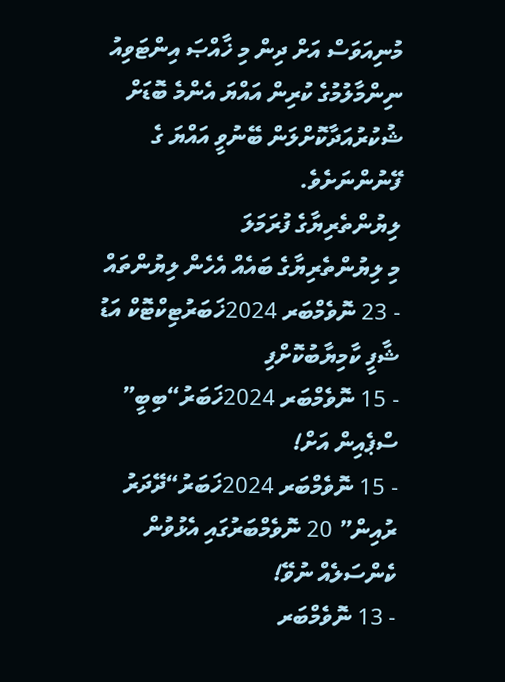މުނިއަވަސް އަށް ދިން މި ޚާއްޞަ އިންޓަވިއު ނިންމާލުމުގެ ކުރިން އައްޔަ އެންމެ ބޮޑަށް ޝުކުރުއަދާކޮށްލަން ބޭނުވީ އައްޔަ ގެ ފޭނުންނަށެވެ.
ލިޔުންތެރިޔާގެ ފުރަމަލަ
މި ލިޔުންތެރިޔާގެ ބައެއް އެހެން ލިޔުންތައް
- 23 ނޮވެމްބަރ 2024ޚަބަރުޓިކްޓޮކް އަޑު ޝާފީ ކާމިޔާބުކޮށްފި
- 15 ނޮވެމްބަރ 2024ޚަބަރު“ބިބީ” ސްޕެއިން އަށް!
- 15 ނޮވެމްބަރ 2024ޚަބަރު“ދޭދަރު ރުއިން” 20 ނޮވެމްބަރުގައި އެޅުވުން ކެންސަލެއް ނުވޭ!
- 13 ނޮވެމްބަރ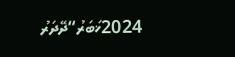2024ޚަބަރު“ދޭދަރު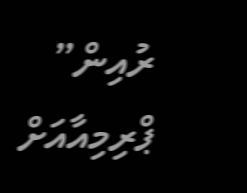ރުއިން” ޕްރިމިއާއަށް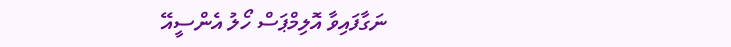ނަގާފައިވާ އޮލިމްޕަސް ހޯލު އެންސީއޭ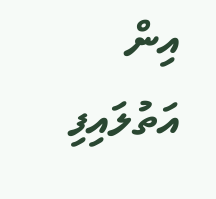އިން އަތުލައިފި